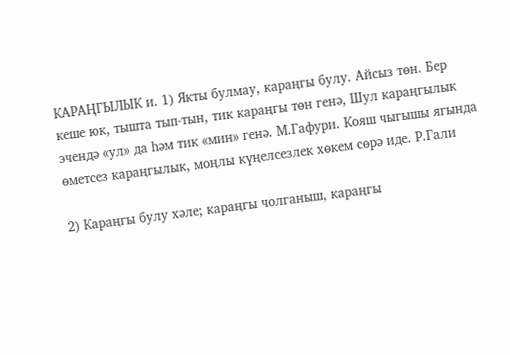КАРАҢГЫЛЫК и. 1) Якты булмау, караңгы булу. Айсыз төн. Бер кеше юк, тышта тып-тын, тик караңгы төн генә, Шул караңгылык эчендә «ул» да һәм тик «мин» генә. М.Гафури. Кояш чыгышы ягында өметсез караңгылык, моңлы күңелсезлек хөкем сөрә иде. Р.Гали

2) Караңгы булу хәле; караңгы чолганыш, караңгы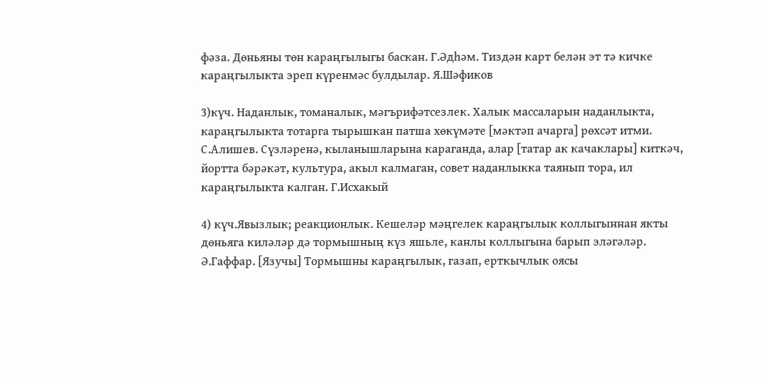фәза. Дөньяны төн караңгылыгы баскан. Г.Әдһәм. Тиздән карт белән эт тә кичке караңгылыкта эреп күренмәс булдылар. Я.Шәфиков

3)күч. Наданлык, томаналык, мәгърифәтсезлек. Халык массаларын наданлыкта, караңгылыкта тотарга тырышкан патша хөкүмәте [мәктәп ачарга] рөхсәт итми. С.Алишев. Сүзләренә, кыланышларына караганда, алар [татар ак качаклары] киткәч, йортта бәрәкәт, культура, акыл калмаган, совет наданлыкка таянып тора, ил караңгылыкта калган. Г.Исхакый

4) күч.Явызлык; реакционлык. Кешеләр мәңгелек караңгылык коллыгыннан якты дөньяга киләләр дә тормышның күз яшьле, канлы коллыгына барып эләгәләр. Ә.Гаффар. [Язучы] Тормышны караңгылык, газап, ерткычлык оясы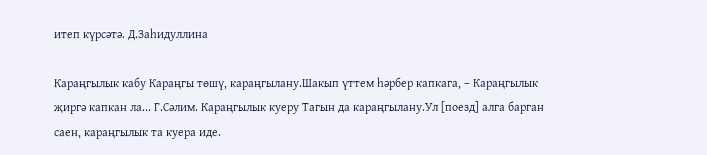итеп күрсәтә. Д.Заһидуллина

Караңгылык кабу Караңгы төшү, караңгылану.Шакып үттем һәрбер капкага, – Караңгылык җиргә капкан ла... Г.Сәлим. Караңгылык куеру Тагын да караңгылану.Ул [поезд] алга барган саен, караңгылык та куера иде.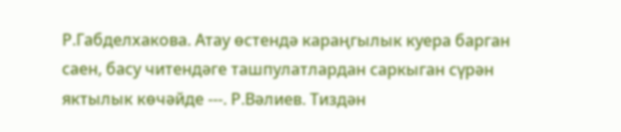Р.Габделхакова. Атау өстендә караңгылык куера барган саен, басу читендәге ташпулатлардан саркыган сүрән яктылык көчәйде ---. Р.Вәлиев. Тиздән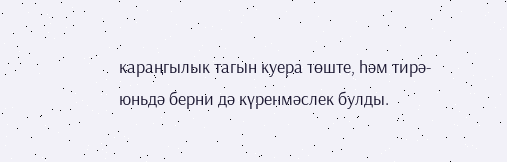караңгылык тагын куера төште, һәм тирә-юньдә берни дә күренмәслек булды.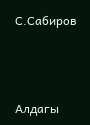С.Сабиров



Алдагы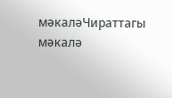мәкаләЧираттагы мәкалә